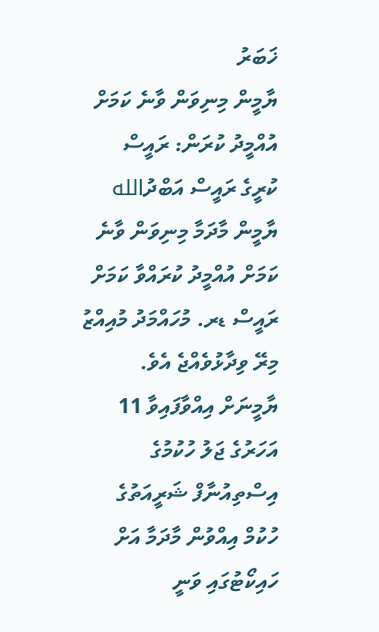ޚަބަރު
ޔާމީން މިނިވަން ވާނެ ކަމަށް އުއްމީދު ކުރަން: ރައީސް
ކުރީގެ ރައީސް އަބްދުالله ޔާމީން މާދަމާ މިނިވަން ވާނެ ކަމަށް އުއްމީދު ކުރައްވާ ކަމަށް ރައީސް ޑރ. މުހައްމަދު މުއިއްޒު މިރޭ ވިދާޅުވެއްޖެ އެވެ.
ޔާމީނަށް އިއްވާފައިވާ 11 އަހަރުގެ ޖަލު ހުކުމުގެ އިސްތިއުނާފް ޝަރީއަތުގެ ހުކުމް އިއްވުން މާދަމާ އަށް ހައިކޯޓުގައި ވަނީ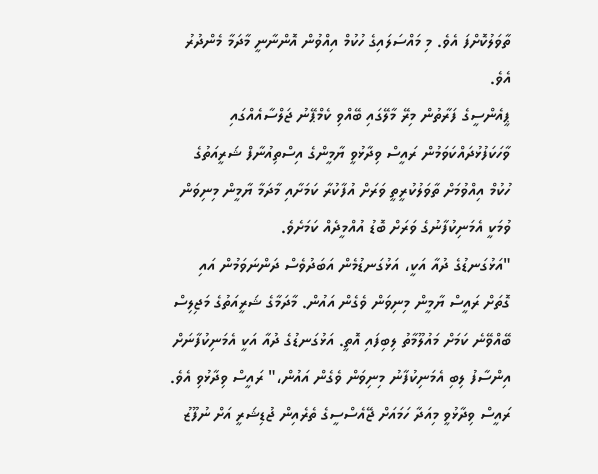ތާވަލުކޮށްފަ އެވެ. މި މައްސަލައިގެ ހުކުމް އިއްވުން އޮންނާނީ މާދަމާ މެންދުރު އެވެ.
ޕީއެންސީގެ ފަރާތުން މިރޭ މާލޭގައި ބޭއްވި ކެމްޕޭނު ޖަލްސާއެއްގައި ވާހަކަފުޅުދައްކަވަމުން ރައީސް ވިދާޅުވީ ޔާމީންގެ އިސްތިއުނާފް ޝަރީއަތުގެ ހުކުމް އިއްވުމަށް ތާވަލުކުރީތީ ވަރަށް އުފާކުރާ ކަމަށާއި މާދަމާ ޔާމީން މިނިވަން ވުމަކީ އެމަނިކުފާނުގެ ވަރަށް ބޮޑު އުއްމީދެއް ކަމަށެވެ.
"އަޅުގަނޑުގެ ދުއާ އަކީ، އަޅުގަނޑުމެން އަބަދުވެސް ދަންނަވަމުން އައި ގޮތަށް ރައީސް ޔާމީން މިނިވަން ވެގެން އައުން. މާދަމާގެ ޝަރީއަތުގެ މަޖިލިސް ބޭއްވޭނެ ކަމަށް މައުލޫމާތު ލިބިފައި އޮތީ. އަޅުގަނޑުގެ ދުއާ އަކީ އެމަނިކުފާނަށް އިންސާފު ލިބި އެމަނިކުފާނު މިނިވަން ވެގެން އައުން،" ރައީސް ވިދާޅުވި އެވެ.
ރައީސް ވިދާޅުވީ މިއަދާ ހަމައަށް ޖޭއެސްސީގެ ތެރެއިން ޖުޑިޝަރީ އަށް ނުފޫޒު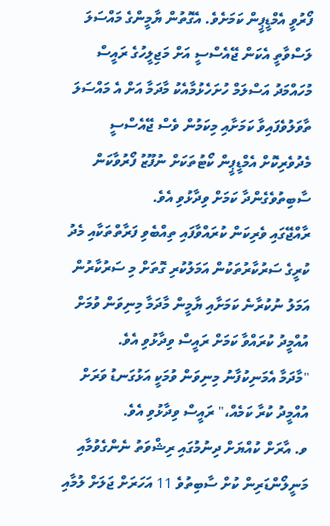ފޯރުވީ އެމްޑީޕީން ކަމަށެވެ. އެގޮތުން ޔާމީންގެ މައްސަލަ ލަސްވާތީ އެކަން ޖޭއެސްސީ އަށް މަޖިލީހުގެ ރައީސް މުހައްމަދު އަސްލަމް ހުށަހެޅުމާއެކު މާދަމާ އަށް އެ މައްސަލަ ތާވަލުވެފައިވާ ކަމަށާއި މިކަމުން ވެސް ޖޭއެސްސީ މެދުވެރިކޮށް އެމްޑީޕީން ކޯޓުތަކަށް ނުފޫޒު ފޯރުވާކަން ސާބިތުވެގެންދާ ކަމަށް ވިދާޅުވި އެވެ.
ރާއްޖޭގައި ވެރިކަން ކުރައްވާފައި ތިއްބެވި ފަރާތްތަކާއި މެދު ކުރީގެ ސަރުކާރުތަކުން އަމަލުކުރި ގޮތަށް މި ސަރުކާރުން އަމަލު ނުކުރާނެ ކަމަށާއި ޔާމީން މާދަމާ މިނިވަން ވުމަށް އުއްމީދު ކުރައްވާ ކަމަށް ރައީސް ވިދާޅުވި އެވެ.
"މާދަމާ އެމަނިކުފާނު މިނިވަން ވުމަކީ އަޅުގަނޑު ވަރަށް އުއްމީދު ކުރާ ކަމެއް،" ރައީސް ވިދާޅުވި އެވެ.
ވ. އާރަށް ކުއްޔަށް ދިނުމުގައި ރިޝްވަތު ނެންގެވުމާއި މަނީލޯންޑަރިން ކުށް ސާބިތުވެ 11 އަހަރަށް ޖަލަށް ލުމާއި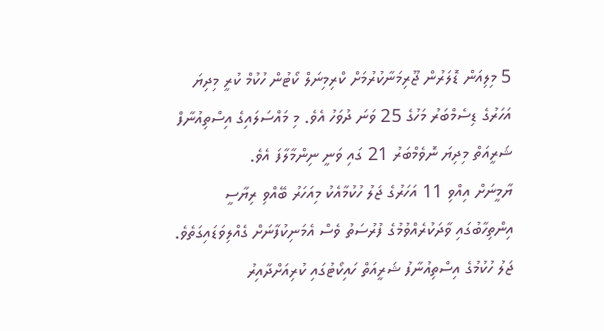5 މިލިއަން ޑޮލަރުން ޖޫރިމަނާކުރުމަށް ކްރިމިނަލް ކޯޓުން ހުކުމް ކުރީ މިދިޔަ އަހަރުގެ ޑިސެމްބަރު މަހުގެ 25 ވަނަ ދުވަހު އެވެ. މި މައްސަލައިގެ އިސްތިއުނާފް ޝަރީއަތް މިދިޔަ ނޮވެމްބަރު 21 ގައި ވަނީ ނިންމާލާފަ އެވެ.
ޔާމީނަށް އިއްވި 11 އަހަރުގެ ޖަލު ހުކުމާއެކު މިއަހަރު ބޭއްވި ރިޔާސީ އިންތިހާބުގައި ވާދަކުރެއްވުމުގެ ފުރުސަތު ވެސް އެމަނިކުފާނަށް ގެއްލިވަޑައިގަތެވެ.
ޖަލު ހުކުމުގެ އިސްތިއުނާފު ޝަރީއަތް ހައިކޯޓުގައި ކުރިއަށްދާއިރު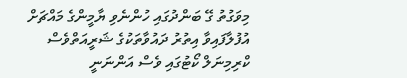މިވަގުތު ގޭ ބަންދުގައި ހުންނެވި ޔާމީންގެ މައްޗަށް އުފުލާފައިވާ އިތުރު ދައުވާތަކުގެ ޝަރީއަތްވެސް ކްރިމިނަލް ކޯޓުގައި ވެސް އަންނަނީ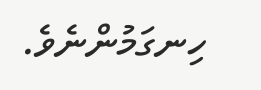ހިނގަމުންނެވެ.